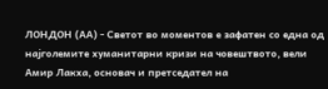ЛОНДОН (АА) - Светот во моментов е зафатен со една од најголемите хуманитарни кризи на човештвото, вели Амир Лакха, основач и претседател на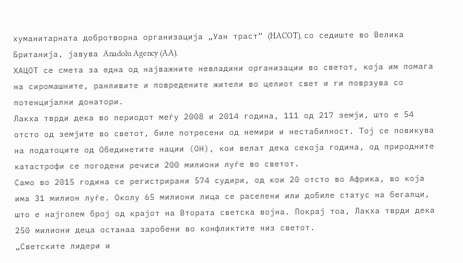хуманитарната добротворна организација „Уан траст“ (HACOT), со седиште во Велика Британија, јавува Anadolu Agency (AA).
ХАЦОТ се смета за една од најважните невладини организации во светот, која им помага на сиромашните, ранливите и повредените жители во целиот свет и ги поврзува со потенцијални донатори.
Лакха тврди дека во периодот меѓу 2008 и 2014 година, 111 од 217 земји, што е 54 отсто од земјите во светот, биле потресени од немири и нестабилност. Тој се повикува на податоците од Обединетите нации (ОН), кои велат дека секоја година, од природните катастрофи се погодени речиси 200 милиони луѓе во светот.
Само во 2015 година се регистрирани 574 судири, од кои 20 отсто во Африка, во која има 31 милион луѓе. Околу 65 милиони лица се раселени или добиле статус на бегалци, што е најголем број од крајот на Втората светска војна. Покрај тоа, Лакха тврди дека 250 милиони деца останаа заробени во конфликтите низ светот.
„Светските лидери и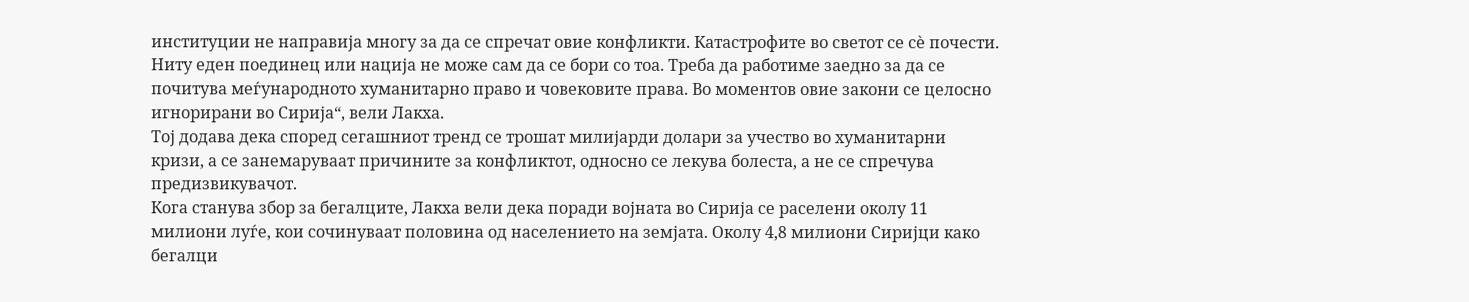институции не направија многу за да се спречат овие конфликти. Катастрофите во светот се сѐ почести. Ниту еден поединец или нација не може сам да се бори со тоа. Треба да работиме заедно за да се почитува меѓународното хуманитарно право и човековите права. Во моментов овие закони се целосно игнорирани во Сирија“, вели Лакха.
Тој додава дека според сегашниот тренд се трошат милијарди долари за учество во хуманитарни кризи, а се занемаруваат причините за конфликтот, односно се лекува болеста, а не се спречува предизвикувачот.
Кога станува збор за бегалците, Лакха вели дека поради војната во Сирија се раселени околу 11 милиони луѓе, кои сочинуваат половина од населението на земјата. Околу 4,8 милиони Сиријци како бегалци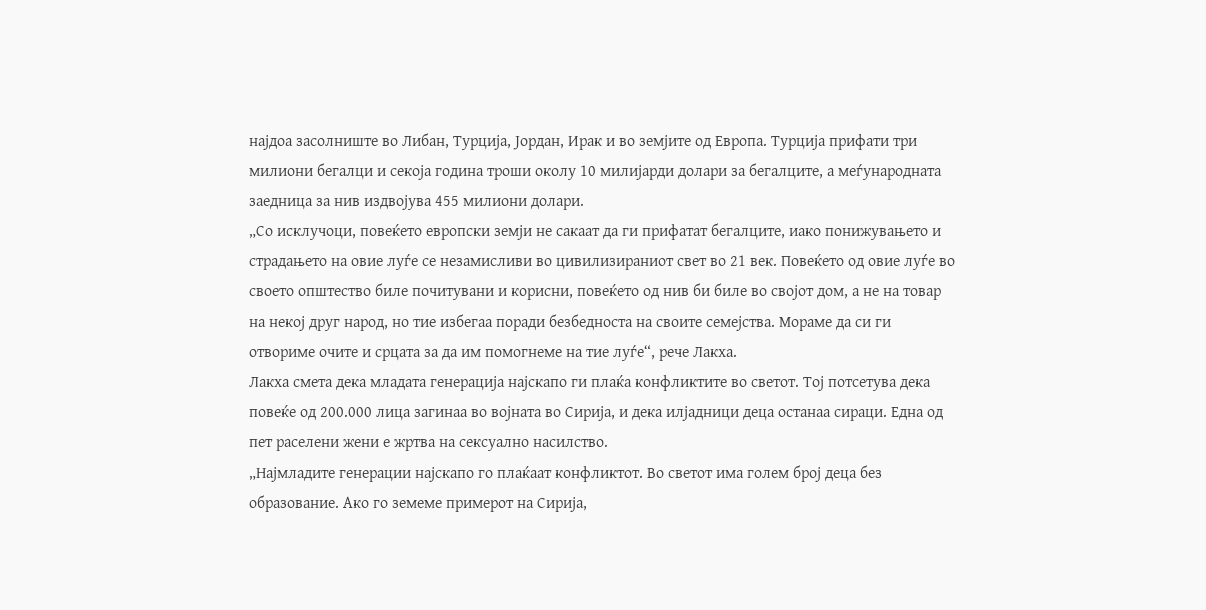најдоа засолниште во Либан, Турција, Јордан, Ирак и во земјите од Европа. Турција прифати три милиони бегалци и секоја година троши околу 10 милијарди долари за бегалците, а меѓународната заедница за нив издвојува 455 милиони долари.
„Со исклучоци, повеќето европски земји не сакаат да ги прифатат бегалците, иако понижувањето и страдањето на овие луѓе се незамисливи во цивилизираниот свет во 21 век. Повеќето од овие луѓе во своето општество биле почитувани и корисни, повеќето од нив би биле во својот дом, а не на товар на некој друг народ, но тие избегаа поради безбедноста на своите семејства. Мораме да си ги отвориме очите и срцата за да им помогнеме на тие луѓе“, рече Лакха.
Лакха смета дека младата генерација најскапо ги плаќа конфликтите во светот. Тој потсетува дека повеќе од 200.000 лица загинаа во војната во Сирија, и дека илјадници деца останаа сираци. Една од пет раселени жени е жртва на сексуално насилство.
„Најмладите генерации најскапо го плаќаат конфликтот. Во светот има голем број деца без образование. Ако го земеме примерот на Сирија,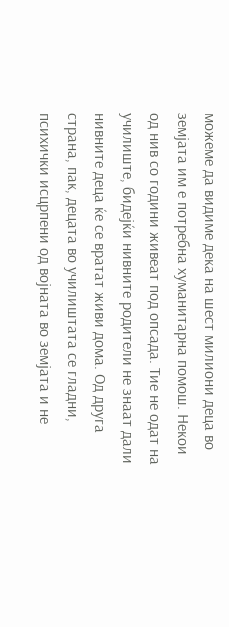можеме да видиме дека на шест милиони деца во земјата им е потребна хуманитарна помош. Некои од нив со години живеат под опсада. Тие не одат на училиште, бидејќи нивните родители не знаат дали нивните деца ќе се вратат живи дома. Од друга страна, пак, децата во училиштата се гладни, психички исцрпени од војната во земјата и не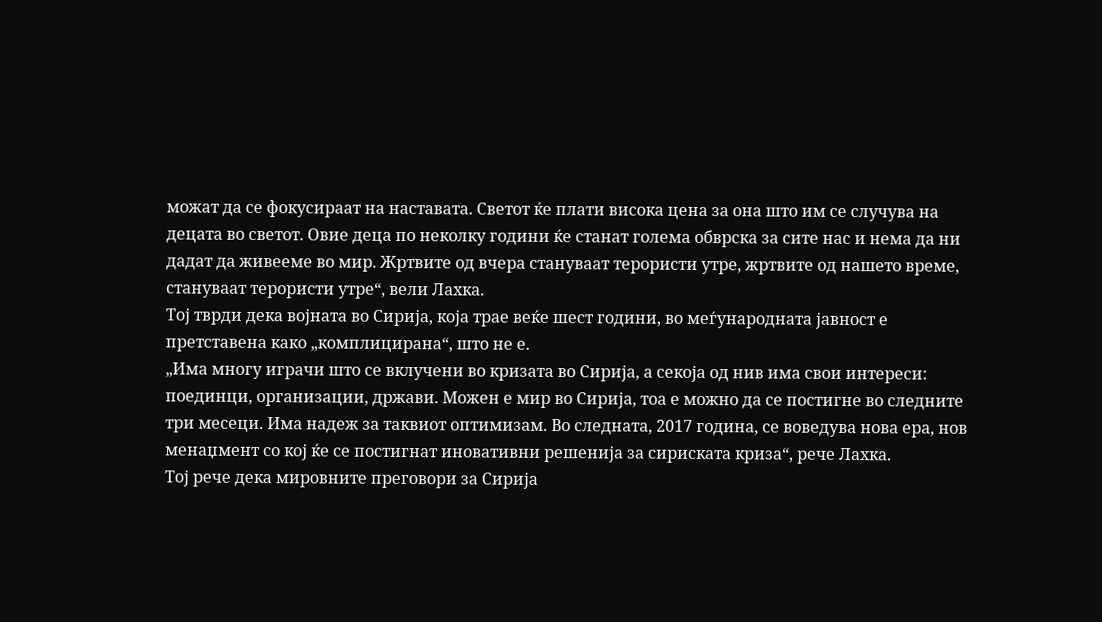можат да се фокусираат на наставата. Светот ќе плати висока цена за она што им се случува на децата во светот. Овие деца по неколку години ќе станат голема обврска за сите нас и нема да ни дадат да живееме во мир. Жртвите од вчера стануваат терористи утре, жртвите од нашето време, стануваат терористи утре“, вели Лахка.
Тој тврди дека војната во Сирија, која трае веќе шест години, во меѓународната јавност е претставена како „комплицирана“, што не е.
„Има многу играчи што се вклучени во кризата во Сирија, а секоја од нив има свои интереси: поединци, организации, држави. Можен е мир во Сирија, тоа е можно да се постигне во следните три месеци. Има надеж за таквиот оптимизам. Во следната, 2017 година, се воведува нова ера, нов менаџмент со кој ќе се постигнат иновативни решенија за сириската криза“, рече Лахка.
Тој рече дека мировните преговори за Сирија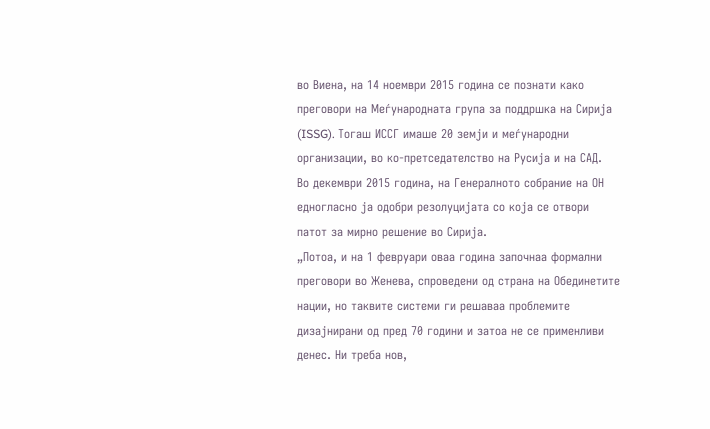во Виена, на 14 ноември 2015 година се познати како преговори на Меѓународната група за поддршка на Сирија (ISSG). Тогаш ИССГ имаше 20 земји и меѓународни организации, во ко-претседателство на Русија и на САД.
Во декември 2015 година, на Генералното собрание на ОН едногласно ја одобри резолуцијата со која се отвори патот за мирно решение во Сирија.
„Потоа, и на 1 февруари оваа година започнаа формални преговори во Женева, спроведени од страна на Обединетите нации, но таквите системи ги решаваа проблемите дизајнирани од пред 70 години и затоа не се применливи денес. Ни треба нов,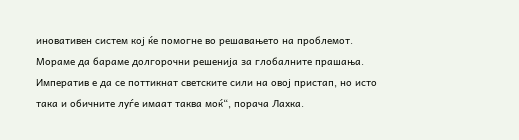иновативен систем кој ќе помогне во решавањето на проблемот. Мораме да бараме долгорочни решенија за глобалните прашања. Императив е да се поттикнат светските сили на овој пристап, но исто така и обичните луѓе имаат таква моќ“, порача Лахка.